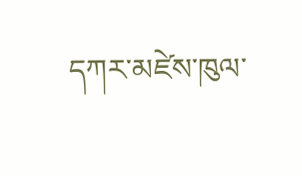དཀར་མཛེས་ཁུལ་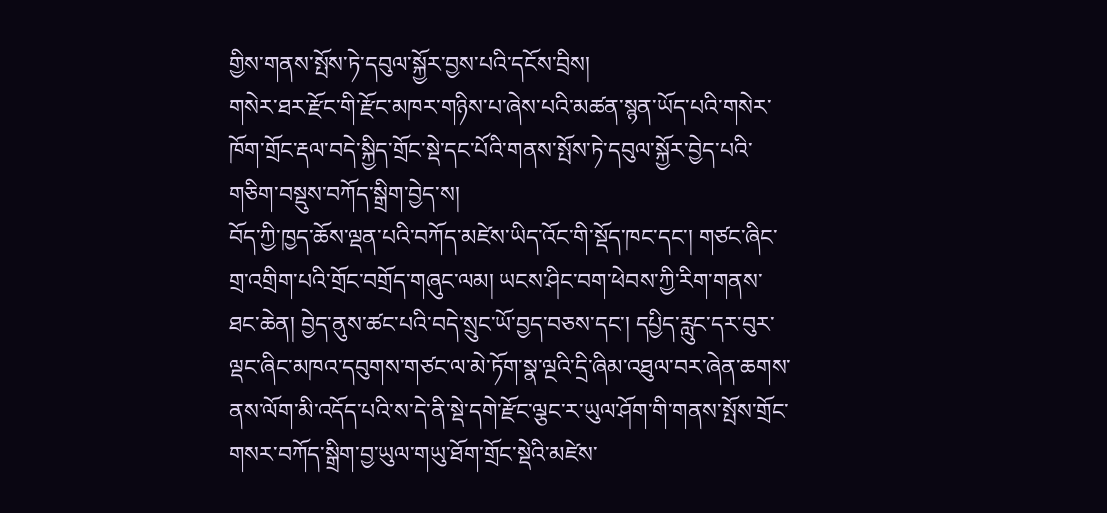གྱིས་གནས་སྤོས་ཏེ་དབུལ་སྐྱོར་བྱས་པའི་དངོས་བྲིས།
གསེར་ཐར་རྫོང་གི་རྫོང་མཁར་གཉིས་པ་ཞེས་པའི་མཚན་སྙན་ཡོད་པའི་གསེར་ཁོག་གྲོང་རྡལ་བདེ་སྐྱིད་གྲོང་སྡེ་དང་པོའི་གནས་སྤོས་ཏེ་དབུལ་སྐྱོར་བྱེད་པའི་གཅིག་བསྡུས་བཀོད་སྒྲིག་བྱེད་ས།
བོད་ཀྱི་ཁྱད་ཆོས་ལྡན་པའི་བཀོད་མཛེས་ཡིད་འོང་གི་སྡོད་ཁང་དང་། གཙང་ཞིང་གྲ་འགྲིག་པའི་གྲོང་བགྲོད་གཞུང་ལམ། ཡངས་ཤིང་བག་ཕེབས་ཀྱི་རིག་གནས་ཐང་ཆེན། བྱེད་ནུས་ཚང་པའི་བདེ་སྲུང་ཡོ་བྱད་བཅས་དང་། དཔྱིད་རླུང་དར་བུར་ལྡང་ཞིང་མཁའ་དབུགས་གཙང་ལ་མེ་ཏོག་སྣ་ལྔའི་དྲི་ཞིམ་འཐུལ་བར་ཞེན་ཆགས་ནས་ལོག་མི་འདོད་པའི་ས་དེ་ནི་སྡེ་དགེ་རྫོང་ལྕང་ར་ཡུལ་ཤོག་གི་གནས་སྤོས་གྲོང་གསར་བཀོད་སྒྲིག་བྱ་ཡུལ་གཡུ་ཐོག་གྲོང་སྡེའི་མཛེས་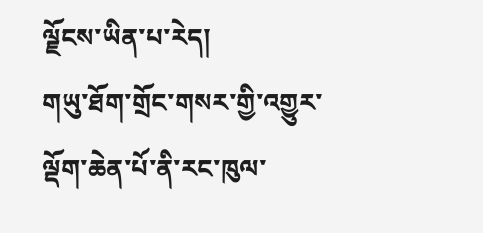ལྗོངས་ཡིན་པ་རེད།
གཡུ་ཐོག་གྲོང་གསར་གྱི་འགྱུར་ལྡོག་ཆེན་པོ་ནི་རང་ཁུལ་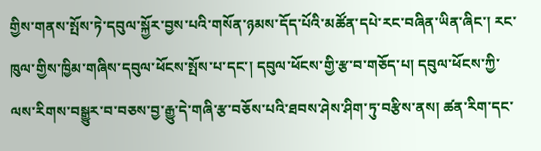གྱིས་གནས་སྤོས་ཏེ་དབུལ་སྐྱོར་བྱས་པའི་གསོན་ཉམས་དོད་པོའི་མཚོན་དཔེ་རང་བཞིན་ཡིན་ཞིང་། རང་ཁུལ་གྱིས་ཁྱིམ་གཞིས་དབུལ་ཕོངས་སྤོས་པ་དང་། དབུལ་ཕོངས་གྱི་རྩ་བ་གཅོད་པ། དབུལ་ཕོངས་ཀྱི་ལས་རིགས་བསྒྱུར་བ་བཅས་བྱ་རྒྱུ་དེ་གཞི་རྩ་བཅོས་པའི་ཐབས་ཤེས་ཤིག་ཏུ་བརྩིས་ནས། ཚན་རིག་དང་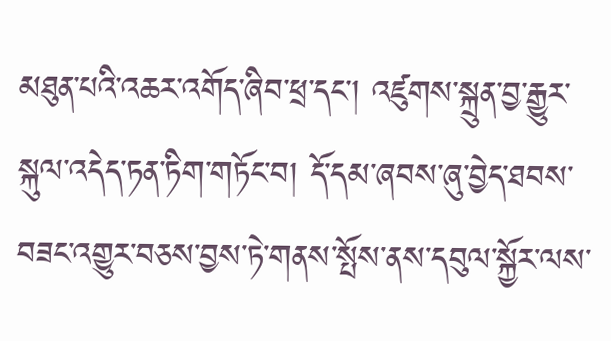མཐུན་པའི་འཆར་འགོད་ཞིབ་ཕྲ་དང་། འཛུགས་སྐྲུན་བྱ་རྒྱུར་སྐུལ་འདེད་ཏན་ཏིག་གཏོང་བ། དོ་དམ་ཞབས་ཞུ་བྱེད་ཐབས་བཟང་འགྱུར་བཅས་བྱས་ཏེ་གནས་སྤོས་ནས་དབུལ་སྐྱོར་ལས་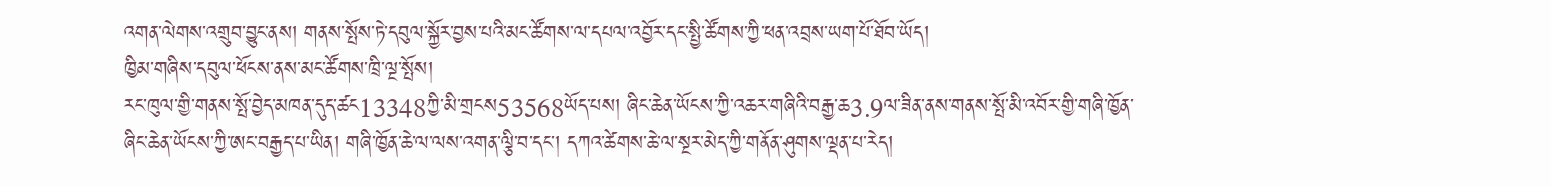འགན་ལེགས་འགྲུབ་བྱུང་ནས། གནས་སྤོས་ཏེ་དབུལ་སྐྱོར་བྱས་པའི་མང་ཚོགས་ལ་དཔལ་འབྱོར་དང་སྤྱི་ཚོགས་ཀྱི་ཕན་འབྲས་ཡག་པོ་ཐོབ་ཡོད།
ཁྱིམ་གཞིས་དབུལ་ཕོངས་ནས་མང་ཚོགས་ཁྲི་ལྔ་སྤོས།
རང་ཁུལ་གྱི་གནས་སྤོ་བྱེད་མཁན་དུད་ཚང13348ཀྱི་མི་གྲངས53568ཡོད་པས། ཞིང་ཆེན་ཡོངས་ཀྱི་འཆར་གཞིའི་བརྒྱ་ཆ3.9ལ་ཟིན་ནས་གནས་སྤོ་མི་འབོར་གྱི་གཞི་ཁྱོན་ཞིང་ཆེན་ཡོངས་ཀྱི་ཨང་བརྒྱད་པ་ཡིན། གཞི་ཁྱོན་ཆེ་ལ་ལས་འགན་ལྕི་བ་དང་། དཀའ་ཚེགས་ཆེ་ལ་སྔར་མེད་ཀྱི་གནོན་ཤུགས་ལྡན་པ་རེད།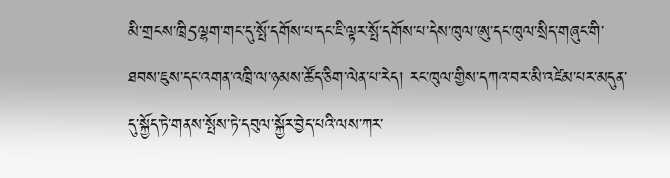མི་གྲངས་ཁྲི5ལྷག་གང་དུ་སྤོ་དགོས་པ་དང་ཇི་ལྟར་སྤོ་དགོས་པ་དེས་ཁུལ་ཨུ་དང་ཁུལ་སྲིད་གཞུང་གི་ཐབས་ཇུས་དང་འགན་འཁྲི་ལ་ཉམས་ཚོད་ཅིག་ལེན་པ་རེད། རང་ཁུལ་གྱིས་དཀའ་བར་མི་འཛེམ་པར་མདུན་དུ་སྐྱོད་ཏེ་གནས་སྤོས་ཏེ་དབུལ་སྐྱོར་བྱེད་པའི་ལས་ཀར་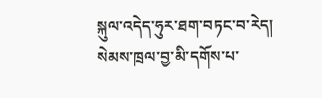སྐུལ་འདེད་ཧུར་ཐག་བཏང་བ་རེད།
སེམས་ཁྲལ་བྱ་མི་དགོས་པ་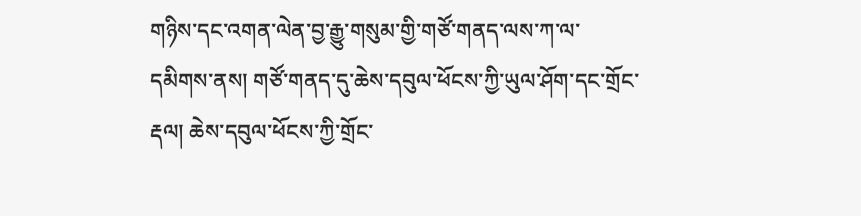གཉིས་དང་འགན་ལེན་བྱ་རྒྱུ་གསུམ་གྱི་གཙོ་གནད་ལས་ཀ་ལ་དམིགས་ནས། གཙོ་གནད་དུ་ཆེས་དབུལ་ཕོངས་ཀྱི་ཡུལ་ཤོག་དང་གྲོང་རྡལ། ཆེས་དབུལ་ཕོངས་ཀྱི་གྲོང་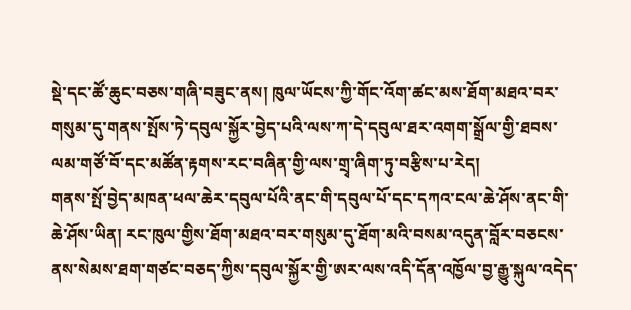སྡེ་དང་ཚོ་ཆུང་བཅས་གཞི་བཟུང་ནས། ཁུལ་ཡོངས་ཀྱི་གོང་འོག་ཚང་མས་ཐོག་མཐའ་བར་གསུམ་དུ་གནས་སྤོས་ཏེ་དབུལ་སྐྱོར་བྱེད་པའི་ལས་ཀ་དེ་དབུལ་ཐར་འགག་སྒྲོལ་གྱི་ཐབས་ལམ་གཙོ་བོ་དང་མཚོན་རྟགས་རང་བཞིན་གྱི་ལས་གྲྭ་ཞིག་ཏུ་བརྩིས་པ་རེད།
གནས་སྤོ་བྱེད་མཁན་ཕལ་ཆེར་དབུལ་པོའི་ནང་གི་དབུལ་པོ་དང་དཀའ་ངལ་ཆེ་ཤོས་ནང་གི་ཆེ་ཤོས་ཡིན། རང་ཁུལ་གྱིས་ཐོག་མཐའ་བར་གསུམ་དུ་ཐོག་མའི་བསམ་འདུན་བློར་བཅངས་ནས་སེམས་ཐག་གཙང་བཅད་ཀྱིས་དབུལ་སྐྱོར་གྱི་ཨར་ལས་འདི་དོན་འཁྱོལ་བྱ་རྒྱུ་སྐུལ་འདེད་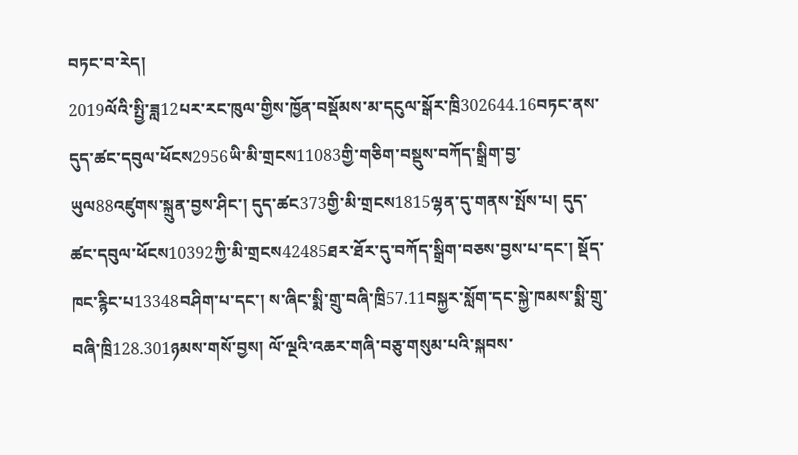བཏང་བ་རེད།
2019ལོའི་སྤྱི་ཟླ12པར་རང་ཁུལ་གྱིས་ཁྱོན་བསྡོམས་མ་དངུལ་སྒོར་ཁྲི302644.16བཏང་ནས་དུད་ཚང་དབུལ་ཕོངས2956ཡི་མི་གྲངས11083གྱི་གཅིག་བསྡུས་བཀོད་སྒྲིག་བྱ་ཡུལ88འཛུགས་སྐྲུན་བྱས་ཤིང་། དུད་ཚང373གྱི་མི་གྲངས1815ལྷན་དུ་གནས་སྤོས་པ། དུད་ཚང་དབུལ་ཕོངས10392ཀྱི་མི་གྲངས42485ཐར་ཐོར་དུ་བཀོད་སྒྲིག་བཅས་བྱས་པ་དང་། སྡོད་ཁང་རྙིང་པ13348བཤིག་པ་དང་། ས་ཞིང་སྨི་གྲུ་བཞི་ཁྲི57.11བསྐྱར་སློག་དང་སྐྱེ་ཁམས་སྨི་གྲུ་བཞི་ཁྲི128.301ཉམས་གསོ་བྱས། ལོ་ལྔའི་འཆར་གཞི་བཅུ་གསུམ་པའི་སྐབས་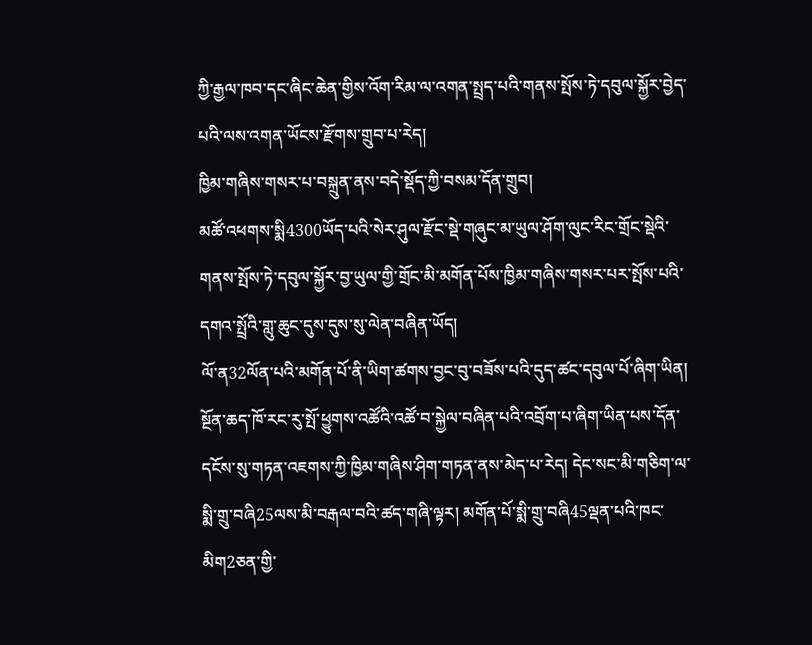ཀྱི་རྒྱལ་ཁབ་དང་ཞིང་ཆེན་གྱིས་འོག་རིམ་ལ་འགན་སྤྲད་པའི་གནས་སྤོས་ཏེ་དབུལ་སྐྱོར་བྱེད་པའི་ལས་འགན་ཡོངས་རྫོགས་གྲུབ་པ་རེད།
ཁྱིམ་གཞིས་གསར་པ་བསྐྲུན་ནས་བདེ་སྡོད་ཀྱི་བསམ་དོན་གྲུབ།
མཚོ་འཕགས་སྨི4300ཡོད་པའི་སེར་ཤུལ་རྫོང་སྡེ་གཞུང་མ་ཡུལ་ཤོག་ལུང་རིང་གྲོང་སྡེའི་གནས་སྤོས་ཏེ་དབུལ་སྐྱོར་བྱ་ཡུལ་གྱི་གྲོང་མི་མགོན་པོས་ཁྱིམ་གཞིས་གསར་པར་སྤོས་པའི་དགའ་སྤྲོའི་གླུ་ཆུང་དུས་དུས་སུ་ལེན་བཞིན་ཡོད།
ལོ་ན32ལོན་པའི་མགོན་པོ་ནི་ཡིག་ཚགས་བྱང་བུ་བཟོས་པའི་དུད་ཚང་དབུལ་པོ་ཞིག་ཡིན། སྔོན་ཆད་ཁོ་རང་རུ་སྤོ་ཕྱུགས་འཚོའི་འཚོ་བ་སྐྱེལ་བཞིན་པའི་འབྲོག་པ་ཞིག་ཡིན་པས་དོན་དངོས་སུ་གཏན་འཇགས་ཀྱི་ཁྱིམ་གཞིས་ཤིག་གཏན་ནས་མེད་པ་རེད། དེང་སང་མི་གཅིག་ལ་སྨི་གྲུ་བཞི25ལས་མི་བརྒལ་བའི་ཚད་གཞི་ལྟར། མགོན་པོ་སྨི་གྲུ་བཞི45ལྡན་པའི་ཁང་མིག2ཅན་གྱི་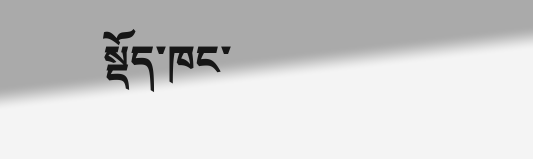སྡོད་ཁང་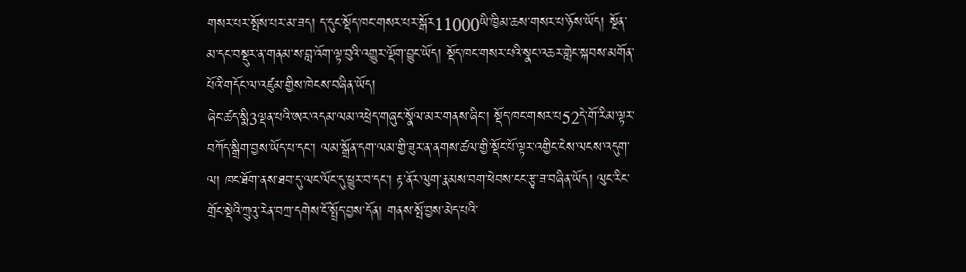གསར་པར་སྤོས་པར་མ་ཟད། ད་དུང་སྡོད་ཁང་གསར་པར་སྒོར11000ཡི་ཁྱིམ་ཆས་གསར་པ་ཉོས་ཡོད། སྔོན་མ་དང་བསྡུར་ན་གནམ་ས་བླ་འོག་ལྟ་བུའི་འགྱུར་ལྡོག་བྱུང་ཡོད། སྡོད་ཁང་གསར་པའི་སྣང་འཆར་གླེང་སྐབས་མགོན་པོའི་གདོང་ལ་འཛུམ་གྱིས་ཁེངས་བཞིན་ཡོད།
ཞེང་ཚད་སྨི3ལྡན་པའི་ཨར་འདམ་ལམ་འཕྲེད་གཞུང་སྣོལ་མར་གནས་ཞིང་། སྡོད་ཁང་གསར་པ52དེ་གོ་རིམ་ལྟར་བཀོད་སྒྲིག་བྱས་ཡོད་པ་དང་། ལམ་སྒྲོན་དག་ལམ་གྱི་ཟུར་ན་ནགས་ཚལ་གྱི་སྡོང་པོ་ལྟར་འགྱིང་ངེས་ལངས་འདུག་ལ། ཁང་ཐོག་ནས་ཐབ་དུ་ལང་ལོང་དུ་ཕྱུར་བ་དང་། རྟ་ནོར་ལུག་རྣམས་བག་ཕེབས་ངང་རྩྭ་ཟ་བཞིན་ཡོད། ལུང་རིང་གྲོང་སྡེའི་ཀྲུའུ་རེན་བཀྲ་དགེས་ངོ་སྤྲོད་བྱས་དོན། གནས་སྤོ་བྱས་མེད་པའི་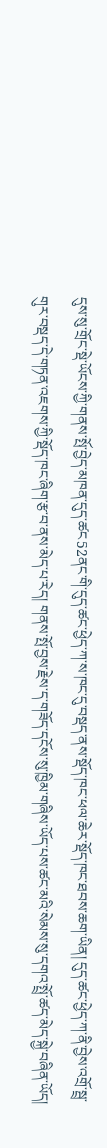དུས་སུ་གྲོང་སྡེ་ཡོངས་ཀྱི་གནས་སྤོ་བྱེད་མཁན་དུད་ཚང52ནང་གི་དུད་ཚང་ཕྱེད་ཀ་ས་ཁང་དུ་བསྡད་ནས་སྡོད་ཁང་ཕལ་ཆེར་སྡོད་ཁང་ཐབས་ཆག་ཡིན། དུད་ཚང་ཕྱེད་ཀ་ནི་བྱེས་འགྲོ་སྦྲ་གུར་བསྡད་དེ་གཏན་འཇགས་ཀྱི་སྡོད་ཁང་ཞིག་རྩ་བ་ནས་མེད་པ་རེད། གནས་སྤོ་བྱས་རྗེས་ད་གཟོད་དངོས་སུ་ཁྱིམ་གཞིས་ཡོད་པས་ཚང་མའི་སེམས་སུ་དགའ་སྤྲོ་ཚད་མེད་སྐྱེ་བཞིན་ཡོད།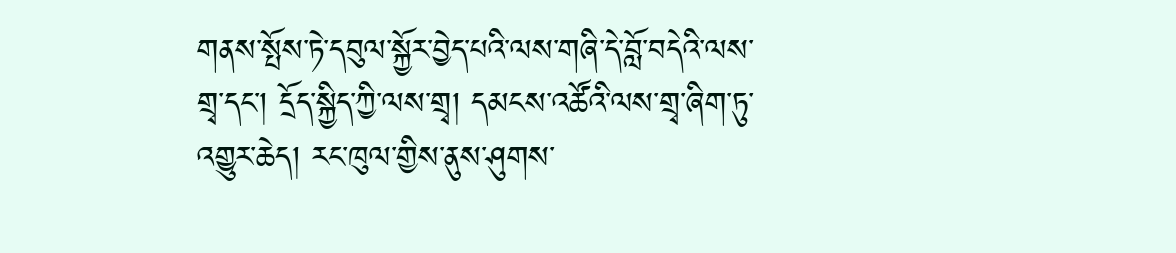གནས་སྤོས་ཏེ་དབུལ་སྐྱོར་བྱེད་པའི་ལས་གཞི་དེ་བློ་བདེའི་ལས་གྲྭ་དང་། དྲོད་སྐྱིད་ཀྱི་ལས་གྲྭ། དམངས་འཚོའི་ལས་གྲྭ་ཞིག་ཏུ་འགྱུར་ཆེད། རང་ཁུལ་གྱིས་ནུས་ཤུགས་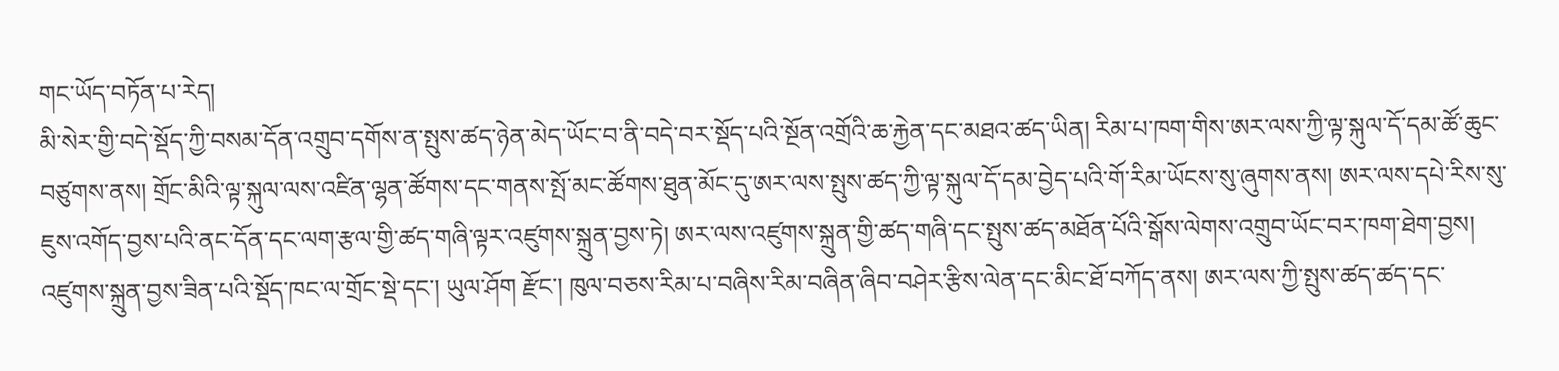གང་ཡོད་བཏོན་པ་རེད།
མི་སེར་གྱི་བདེ་སྡོད་ཀྱི་བསམ་དོན་འགྲུབ་དགོས་ན་སྤུས་ཚད་ཉེན་མེད་ཡོང་བ་ནི་བདེ་བར་སྡོད་པའི་སྔོན་འགྲོའི་ཆ་རྐྱེན་དང་མཐའ་ཚད་ཡིན། རིམ་པ་ཁག་གིས་ཨར་ལས་ཀྱི་ལྟ་སྐུལ་དོ་དམ་ཚོ་ཆུང་བཙུགས་ནས། གྲོང་མིའི་ལྟ་སྐུལ་ལས་འཛིན་ལྷན་ཚོགས་དང་གནས་སྤོ་མང་ཚོགས་ཐུན་མོང་དུ་ཨར་ལས་སྤུས་ཚད་ཀྱི་ལྟ་སྐུལ་དོ་དམ་བྱེད་པའི་གོ་རིམ་ཡོངས་སུ་ཞུགས་ནས། ཨར་ལས་དཔེ་རིས་སུ་ཇུས་འགོད་བྱས་པའི་ནང་དོན་དང་ལག་རྩལ་གྱི་ཚད་གཞི་ལྟར་འཛུགས་སྐྲུན་བྱས་ཏེ། ཨར་ལས་འཛུགས་སྐྲུན་གྱི་ཚད་གཞི་དང་སྤུས་ཚད་མཐོན་པོའི་སྒོས་ལེགས་འགྲུབ་ཡོང་བར་ཁག་ཐེག་བྱས། འཛུགས་སྐྲུན་བྱས་ཟིན་པའི་སྡོད་ཁང་ལ་གྲོང་སྡེ་དང་། ཡུལ་ཤོག རྫོང་། ཁུལ་བཅས་རིམ་པ་བཞིས་རིམ་བཞིན་ཞིབ་བཤེར་རྩིས་ལེན་དང་མིང་ཐོ་བཀོད་ནས། ཨར་ལས་ཀྱི་སྤུས་ཚད་ཚད་དང་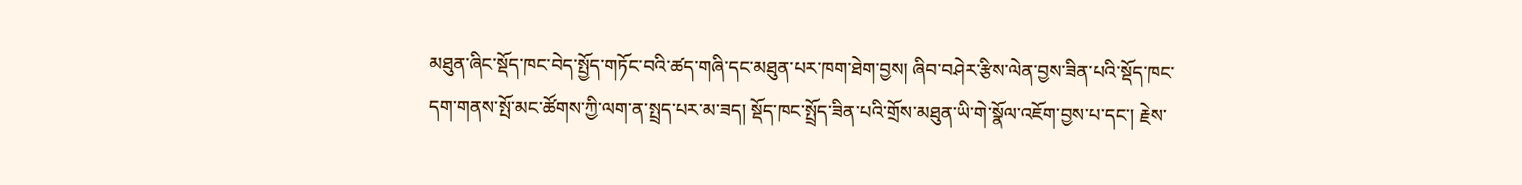མཐུན་ཞིང་སྡོད་ཁང་བེད་སྤྱོད་གཏོང་བའི་ཚད་གཞི་དང་མཐུན་པར་ཁག་ཐེག་བྱས། ཞིབ་བཤེར་རྩིས་ལེན་བྱས་ཟིན་པའི་སྡོད་ཁང་དག་གནས་སྤོ་མང་ཚོགས་ཀྱི་ལག་ན་སྤྲད་པར་མ་ཟད། སྡོད་ཁང་སྤྲོད་ཟིན་པའི་གྲོས་མཐུན་ཡི་གེ་སྣོལ་འཇོག་བྱས་པ་དང་། རྗེས་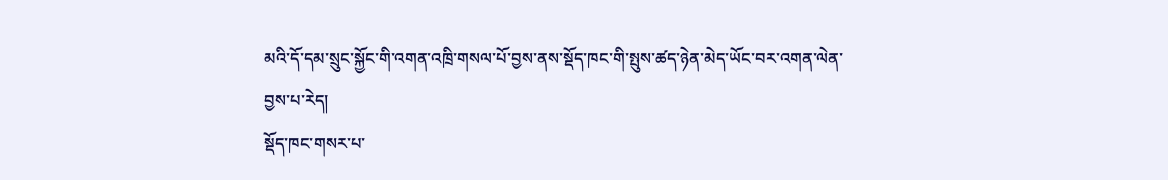མའི་དོ་དམ་སྲུང་སྐྱོང་གི་འགན་འཁྲི་གསལ་པོ་བྱས་ནས་སྡོད་ཁང་གི་སྤུས་ཚད་ཉེན་མེད་ཡོང་བར་འགན་ལེན་བྱས་པ་རེད།
སྡོད་ཁང་གསར་པ་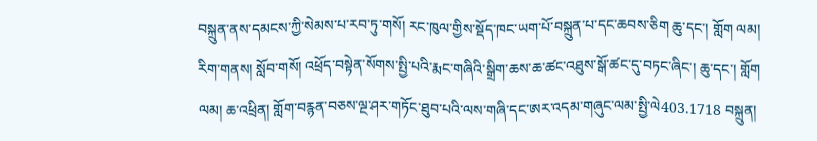བསྐྲུན་ནས་དམངས་ཀྱི་སེམས་པ་རབ་ཏུ་གསོ། རང་ཁུལ་གྱིས་སྡོད་ཁང་ཡག་པོ་བསྐྲུན་པ་དང་ཆབས་ཅིག ཆུ་དང་། གློག ལམ། རིག་གནས། སློབ་གསོ། འཕྲོད་བསྟེན་སོགས་སྤྱི་པའི་རྨང་གཞིའི་སྒྲིག་ཆས་ཆ་ཚང་འཐུས་སྒོ་ཚང་དུ་བཏང་ཞིང་། ཆུ་དང་། གློག ལམ། ཆ་འཕྲིན། གློག་བརྙན་བཅས་ལྔ་ཤར་གཏོང་ཐུབ་པའི་ལས་གཞི་དང་ཨར་འདམ་གཞུང་ལམ་སྤྱི་ལེ403.1718 བསྐྲུན།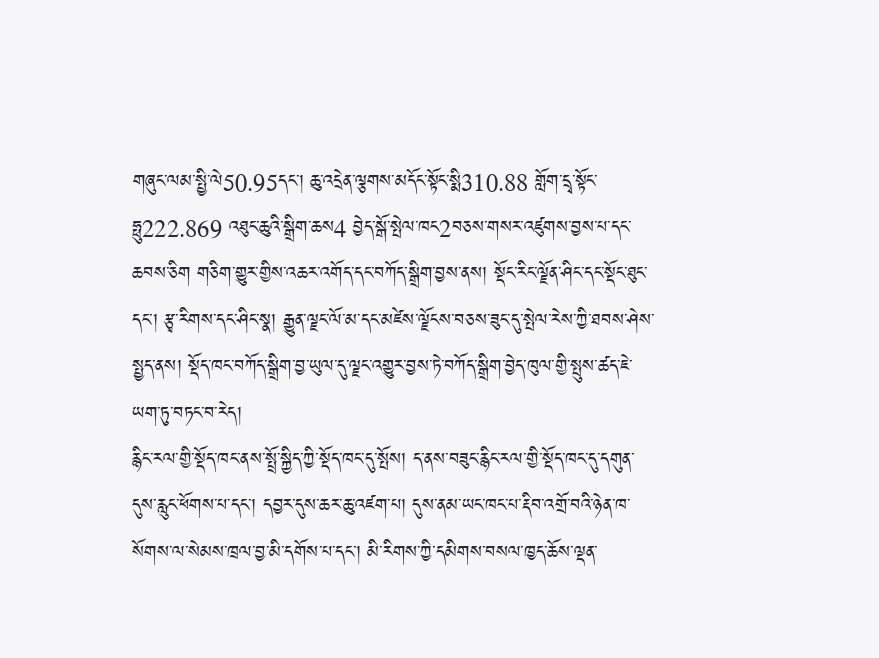གཞུང་ལམ་སྤྱི་ལེ50.95དང་། ཆུ་འདྲེན་ལྕགས་མདོང་སྟོང་སྨི310.88 གློག་དྲྭ་སྟོང་ཧྥུ222.869 འཐུང་ཆུའི་སྒྲིག་ཆས4 བྱེད་སྒོ་སྤེལ་ཁང2བཅས་གསར་འཛུགས་བྱས་པ་དང་ཆབས་ཅིག གཅིག་གྱུར་གྱིས་འཆར་འགོད་དང་བཀོད་སྒྲིག་བྱས་ནས། སྡོང་རིང་ལྗོན་ཤིང་དང་སྡོང་ཐུང་དང་། རྩྭ་རིགས་དང་ཤིང་སྣ། རྒྱུན་ལྗང་ལོ་མ་དང་མཛེས་ལྗོངས་བཅས་ཟུང་དུ་སྤེལ་རེས་ཀྱི་ཐབས་ཤེས་སྤྱད་ནས། སྡོད་ཁང་བཀོད་སྒྲིག་བྱ་ཡུལ་དུ་ལྗང་འགྱུར་བྱས་ཏེ་བཀོད་སྒྲིག་བྱེད་ཁུལ་གྱི་སྤུས་ཚད་ཇེ་ཡག་ཏུ་བཏང་བ་རེད།
རྙིང་རལ་གྱི་སྡོད་ཁང་ནས་སྤྲོ་སྐྱིད་ཀྱི་སྡོད་ཁང་དུ་སྤོས། ད་ནས་བཟུང་རྙིང་རལ་གྱི་སྡོད་ཁང་དུ་དགུན་དུས་རླུང་ཕོགས་པ་དང་། དབྱར་དུས་ཆར་ཆུ་འཛག་པ། དུས་ནམ་ཡང་ཁང་པ་རྡིབ་འགྲོ་བའི་ཉེན་ཁ་སོགས་ལ་སེམས་ཁྲལ་བྱ་མི་དགོས་པ་དང་། མི་རིགས་ཀྱི་དམིགས་བསལ་ཁྱད་ཆོས་ལྡན་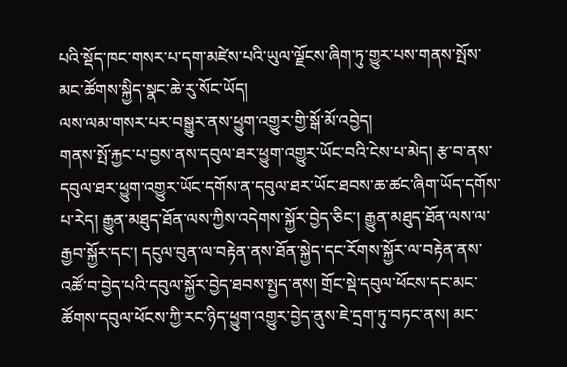པའི་སྡོད་ཁང་གསར་པ་དག་མཛེས་པའི་ཡུལ་ལྗོངས་ཞིག་ཏུ་གྱུར་པས་གནས་སྤོས་མང་ཚོགས་སྐྱིད་སྣང་ཆེ་རུ་སོང་ཡོད།
ལས་ལམ་གསར་པར་བསྒྱུར་ནས་ཕྱུག་འགྱུར་གྱི་སྒོ་མོ་འབྱེད།
གནས་སྤོ་རྐྱང་པ་བྱས་ནས་དབུལ་ཐར་ཕྱུག་འགྱུར་ཡོང་བའི་ངེས་པ་མེད། རྩ་བ་ནས་དབུལ་ཐར་ཕྱུག་འགྱུར་ཡོང་དགོས་ན་དབུལ་ཐར་ཡོང་ཐབས་ཆ་ཚང་ཞིག་ཡོད་དགོས་པ་རེད། རྒྱུན་མཐུད་ཐོན་ལས་ཀྱིས་འདེགས་སྐྱོར་བྱེད་ཅིང་། རྒྱུན་མཐུད་ཐོན་ལས་ལ་རྒྱབ་སྐྱོར་དང་། དངུལ་བུན་ལ་བརྟེན་ནས་ཐོན་སྐྱེད་དང་རོགས་སྐྱོར་ལ་བརྟེན་ནས་འཚོ་བ་བྱེད་པའི་དབུལ་སྐྱོར་བྱེད་ཐབས་སྤྱད་ནས། གྲོང་སྡེ་དབུལ་ཕོངས་དང་མང་ཚོགས་དབུལ་ཕོངས་ཀྱི་རང་ཉིད་ཕྱུག་འགྱུར་བྱེད་ནུས་ཇེ་དྲག་ཏུ་བཏང་ནས། མང་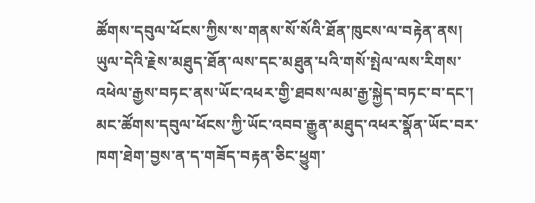ཚོགས་དབུལ་ཕོངས་ཀྱིས་ས་གནས་སོ་སོའི་ཐོན་ཁུངས་ལ་བརྟེན་ནས། ཡུལ་དེའི་རྗེས་མཐུད་ཐོན་ལས་དང་མཐུན་པའི་གསོ་སྤེལ་ལས་རིགས་འཕེལ་རྒྱས་བཏང་ནས་ཡོང་འཕར་གྱི་ཐབས་ལམ་རྒྱ་སྐྱེད་བཏང་བ་དང་། མང་ཚོགས་དབུལ་ཕོངས་ཀྱི་ཡོང་འབབ་རྒྱུན་མཐུད་འཕར་སྣོན་ཡོང་བར་ཁག་ཐེག་བྱས་ན་ད་གཟོད་བརྟན་ཅིང་ཕྱུག་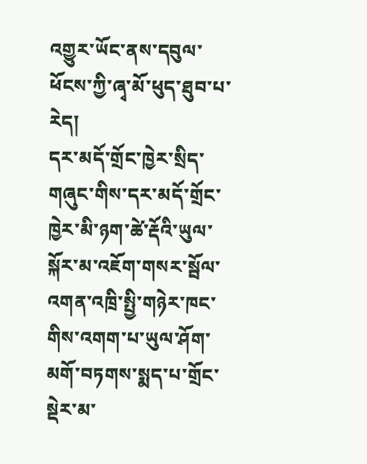འགྱུར་ཡོང་ནས་དབུལ་ཕོངས་ཀྱི་ཞྭ་མོ་ཕུད་ཐུབ་པ་རེད།
དར་མདོ་གྲོང་ཁྱེར་སྲིད་གཞུང་གིས་དར་མདོ་གྲོང་ཁྱེར་མི་ཉག་ཚེ་རྡོའི་ཡུལ་སྐོར་མ་འཇོག་གསར་སྦོལ་འགན་འཁྲི་སྤྱི་གཉེར་ཁང་གིས་འགག་པ་ཡུལ་ཤོག་མགོ་བཏགས་སྨད་པ་གྲོང་སྡེར་མ་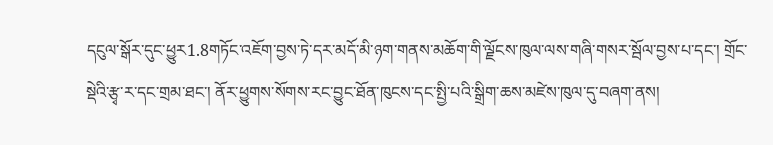དངུལ་སྒོར་དུང་ཕྱུར1.8གཏོང་འཇོག་བྱས་ཏེ་དར་མདོ་མི་ཉག་གནས་མཆོག་གི་ལྗོངས་ཁུལ་ལས་གཞི་གསར་སྦོལ་བྱས་པ་དང་། གྲོང་སྡེའི་རྩྭ་ར་དང་གྲམ་ཐང་། ནོར་ཕྱུགས་སོགས་རང་བྱུང་ཐོན་ཁུངས་དང་སྤྱི་པའི་སྒྲིག་ཆས་མཛེས་ཁུལ་དུ་བཞག་ནས།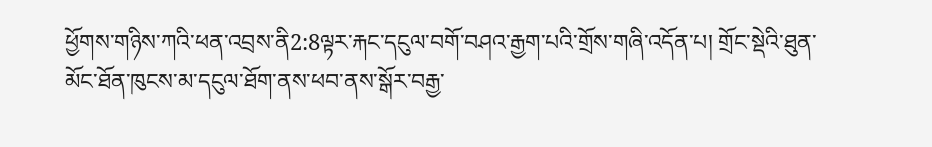ཕྱོགས་གཉིས་ཀའི་ཕན་འབྲས་ནི2:8ལྟར་རྐང་དངུལ་བགོ་བཤའ་རྒྱག་པའི་གྲོས་གཞི་འདོན་པ། གྲོང་སྡེའི་ཐུན་མོང་ཐོན་ཁུངས་མ་དངུལ་ཐོག་ནས་ཕབ་ནས་སྒོར་བརྒྱ་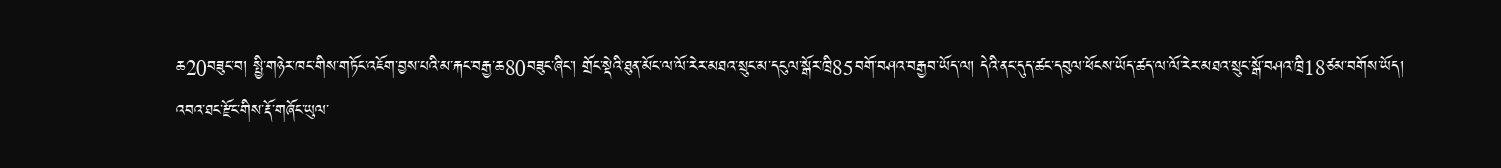ཆ20བཟུང་བ། སྤྱི་གཉེར་ཁང་གིས་གཏོང་འཇོག་བྱས་པའི་མ་རྐང་བརྒྱ་ཆ80བཟུང་ཞིང་། གྲོང་སྡེའི་ཐུན་མོང་ལ་ལོ་རེར་མཐའ་སྲུང་མ་དངུལ་སྒོར་ཁྲི85བགོ་བཤའ་བརྒྱབ་ཡོད་ལ། དེའི་ནང་དུད་ཚང་དབུལ་ཕོངས་ཡོད་ཚད་ལ་ལོ་རེར་མཐའ་སྲུང་སྒོ་བཤའ་ཁྲི18ཙམ་བགོས་ཡོད།
འབའ་ཐང་རྫོང་གིས་རྡོ་གཞོང་ཡུལ་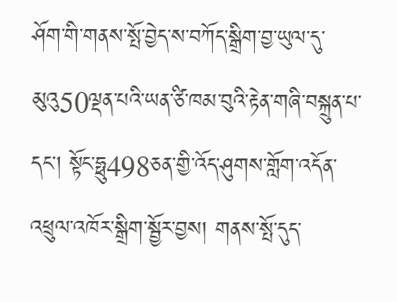ཤོག་གི་གནས་སྤོ་བྱེད་ས་བཀོད་སྒྲིག་བྱ་ཡུལ་དུ་མུའུ50ལྡན་པའི་ཡན་ཙི་ཁམ་བུའི་རྟེན་གཞི་བསྐྲུན་པ་དང་། སྟོང་ཧྥུ498ཅན་གྱི་འོད་ཤུགས་གློག་འདོན་འཕྲུལ་འཁོར་སྒྲིག་སྦྱོར་བྱས། གནས་སྤོ་དུད་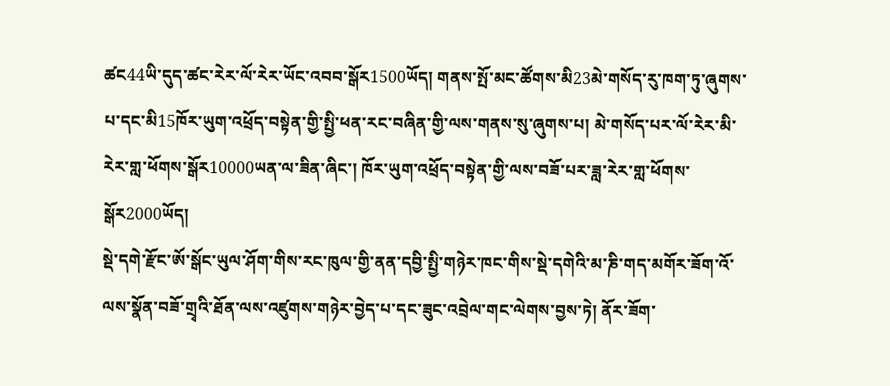ཚང44ཡི་དུད་ཚང་རེར་ལོ་རེར་ཡོང་འབབ་སྒོར1500ཡོད། གནས་སྤོ་མང་ཚོགས་མི23མེ་གསོད་རུ་ཁག་ཏུ་ཞུགས་པ་དང་མི15ཁོར་ཡུག་འཕྲོད་བསྟེན་གྱི་སྤྱི་ཕན་རང་བཞིན་གྱི་ལས་གནས་སུ་ཞུགས་པ། མེ་གསོད་པར་ལོ་རེར་མི་རེར་གླ་ཕོགས་སྒོར10000ཡན་ལ་ཟིན་ཞིང་། ཁོར་ཡུག་འཕྲོད་བསྟེན་གྱི་ལས་བཟོ་པར་ཟླ་རེར་གླ་ཕོགས་སྒོར2000ཡོད།
སྡེ་དགེ་རྫོང་ཨོ་སྒོང་ཡུལ་ཤོག་གིས་རང་ཁུལ་གྱི་ནན་དབྱི་སྤྱི་གཉེར་ཁང་གིས་སྡེ་དགེའི་མ་ཎི་གད་མགོར་ཟོག་འོ་ལས་སྣོན་བཟོ་གྲྭའི་ཐོན་ལས་འཛུགས་གཉེར་བྱེད་པ་དང་ཟུང་འབྲེལ་གང་ལེགས་བྱས་ཏེ། ནོར་ཟོག་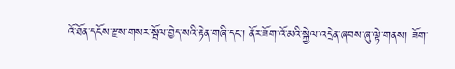འོ་ཐོན་དངོས་རྫས་གསར་སྦོལ་བྱེད་སའི་རྟེན་གཞི་དང་། ནོར་ཟོག་འོ་མའི་སྐྱེལ་འདྲེན་ཞབས་ཞུ་ལྟེ་གནས། ཟོག་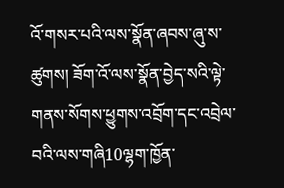འོ་གསར་པའི་ལས་སྣོན་ཞབས་ཞུ་ས་ཚུགས། ཟོག་འོ་ལས་སྣོན་བྱེད་སའི་ལྟེ་གནས་སོགས་ཕྱུགས་འབྲོག་དང་འབྲེལ་བའི་ལས་གཞི10ལྷག་ཁྱོན་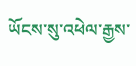ཡོངས་སུ་འཕེལ་རྒྱས་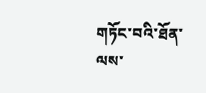གཏོང་བའི་ཐོན་ལས་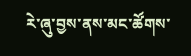རེ་ཞུ་བྱས་ནས་མང་ཚོགས་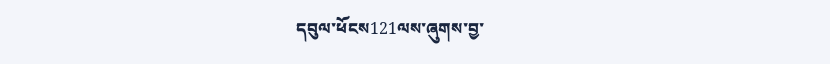དབུལ་ཕོངས121ལས་ཞུགས་བྱ་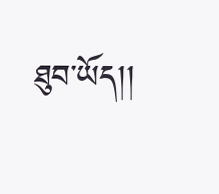ཐུབ་ཡོད།།